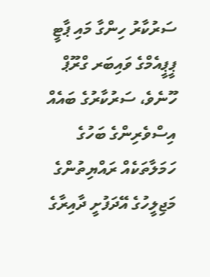ސަރުކާރު ހިންގާ މައި ޕާޓީ ޕީޕީއެމްގެ ވައިބަރ ގްރޫޕް ހޫނެވެ، ސަރުކާރުގެ ބައެއް އިސްވެރިންގެ ބަހުގެ ހަމަލާތަކެއް ރައްޔިތުންގެ މަޖިލީހުގެ އޭދަފުށީ ދާއިރާގެ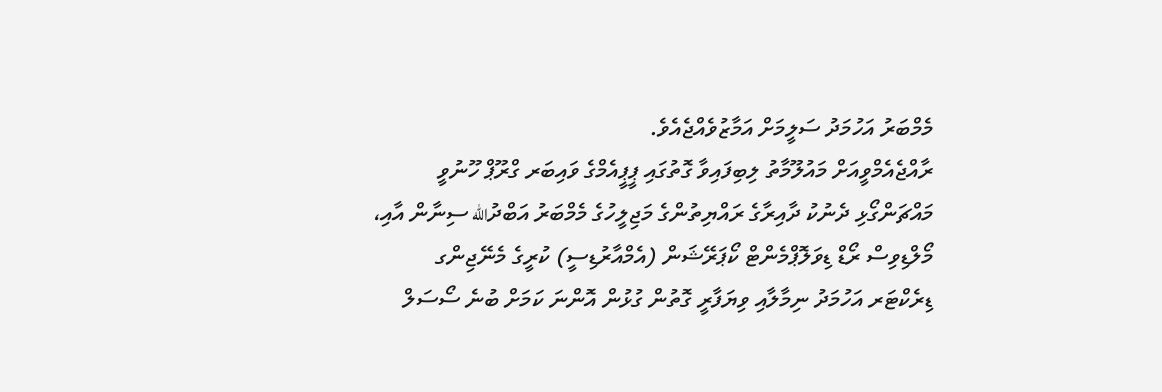މެމްބަރު އަހުމަދު ސަލީމަށް އަމާޒުވެއްޖެއެވެ.
ރާއްޖެއެމްވީއަށް މައުލޫމާތު ލިބިފައިވާ ގޮތުގައި ޕީޕީއެމްގެ ވައިބަރ ގްރޫޕް ހޫނުވީ މައްޗަންގޯޅި ދެނުކު ދާއިރާގެ ރައްޔިތުންގެ މަޖިލީހުގެ މެމްބަރު އަބްދުالله ސިނާން އާއި، މޯލްޑިވިސް ރޯޑް ޑިވަލޮޕްމެންޓް ކޯޕަރޭޝަން (އެމްއާރުޑިސީ) ކުރީގެ މެނޭޖިންގ ޑިރެކްޓަރ އަހުމަދު ނިމާލާއި ވިޔަފާރީ ގޮތުން ގުޅުން އޮންނަ ކަމަށް ބުނެ ސޯސަލް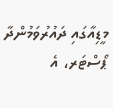މީޑިއާގައި ދައުރުވަމުންދާ ޕޯސްޓަރ، އެ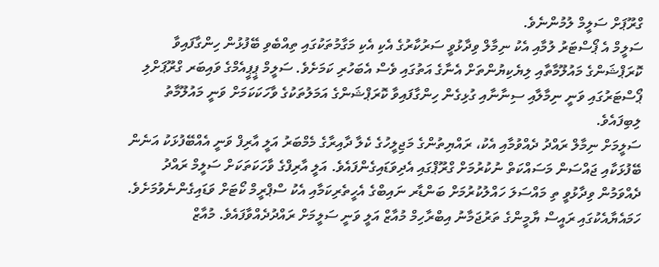ގްރޫޕަށް ސަލީމް ލުމުންނެވެ.
ސަލީމް އެ ޕޯސްޓަރު ލުމާއި އެކު ނިމާލް ވިދާޅުވީ ސަރުކާރުގެ އެކި އެކި މަގާމުތަކުގައި ތިއްބެވި ބޭފުޅުން ހިންގާފައިވާ ކޮރަޕްޝަންގެ މައުލޫމާތާއި ލިޔެކިޔުންތަށް އެނާގެ އަތުގައި ވެސް އެބަހުރި ކަމަށެވެ. ސަލީމް ޕީޕީއެމްގެ ވައިބަރ ގްރޫޕަށްލި ޕޯސްޓަރުގައި ވަނީ ނިމާލާއި ސިނާނާއި ގުޅިގެން ހިންގާފައިވާ ކޮރަޕްޝަންގެ އަމަލުތަކުގެ ވާހަކަކަމަށް ވަނީ މައުލޫމާތު ލިބިފައެވެ.
ސަލީމަށް ނިމާލް ރައްދު ދެއްވުމާއި އެކު، ރައްޔިތުންގެ މަޖިލީހުގެ ކެލާ ދާއިރާގެ މެމްބަރު އަލީ އާރިފް ވަނީ އެއްބޭފުޅަކު އަނެން ބޭފުޅަކާއި ޖައްސަން މަސައްކަތް ނުކުރުމަށް ގްރޫޕްގައި އެދިވަޑައިގެންފައެވެ. އަލީ އާރިފްގެ ވާހަކަތަކަށް ސަލީމް ރައްދު ދެއްވަމުން ވިދާޅުވީ ތި މައްސަލަ ހައްލުކުރުމަށް ބަންޑާރ ނައިބްގެ އެހީތެރިކަމާއި އެކު ސްޕްރީމް ކޯޓަށް ވަޑައިގެންނެވުމަށެވެ.
ހަމައެޔާއެކުގައި ރައީސް ޔާމީންގެ ތަރުޖަމާނު އިބްރާހިމް މުއާޒް އަލީ ވަނީ ސަލީމަށް ރައްދުދެއްވާފައެވެ. މުއާޒް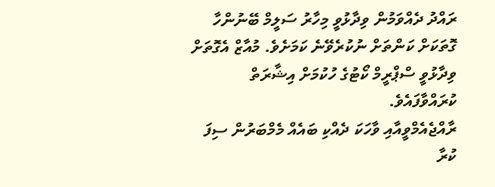ރައްދު ދެއްވަމުން ވިދާޅުވީ މިހާރު ސަލީމް ބޭނުންހާ ގޮތަކަށް ކަންތަށް ނުކުރެވޭނެ ކަމަށެވެ. މުއާޒް އެގޮތަށް ވިދާޅުވީ ސްޕްރީމް ކޯޓުގެ ހުކުމަށް އިޝާރަތް ކުރައްވާފައެވެ.
ރާއްޖެއެމްވީއާއި ވާހަކަ ދެއްކި ބައެއް މެމްބަރުން ސިފަ ކުރާ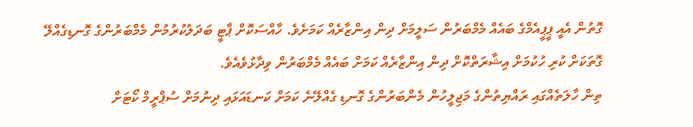ގޮތުން އެއީ ޕީޕީއެމްގެ ބައެއް މެމްބަރުން ސަލީމަށް ދިން އިންޒާރެއް ކަމަށެވެ. ހާއްސަކޮށް ޕާޓީ ބަދަލުކުރުމުން މެމްބަރުންގެ ގޮނޑިގެއްލޭ ގޮތަކަށް ކުރި ހުކުމަށް އިޝާރަތްކޮށް ދިން އިންޒާރެއް ކަމަށް ބައެއް މެމްބަރުން ވިދާޅުވެއެވެ.
ތިން ހާލަތެއްގައި ރައްޔިތުންގެ މަޖިލީހުން މެންބަރުންގެ ގޮނޑި ގެއްލޭނެ ކަމަށް ކަނޑައަޅައި ދިނުމަށް ސުޕްރީމް ކޯޓަށް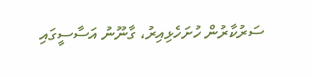ސަރުކާރުން ހުށަހެޅިއިރު، ގާނޫނު އަސާސީގައި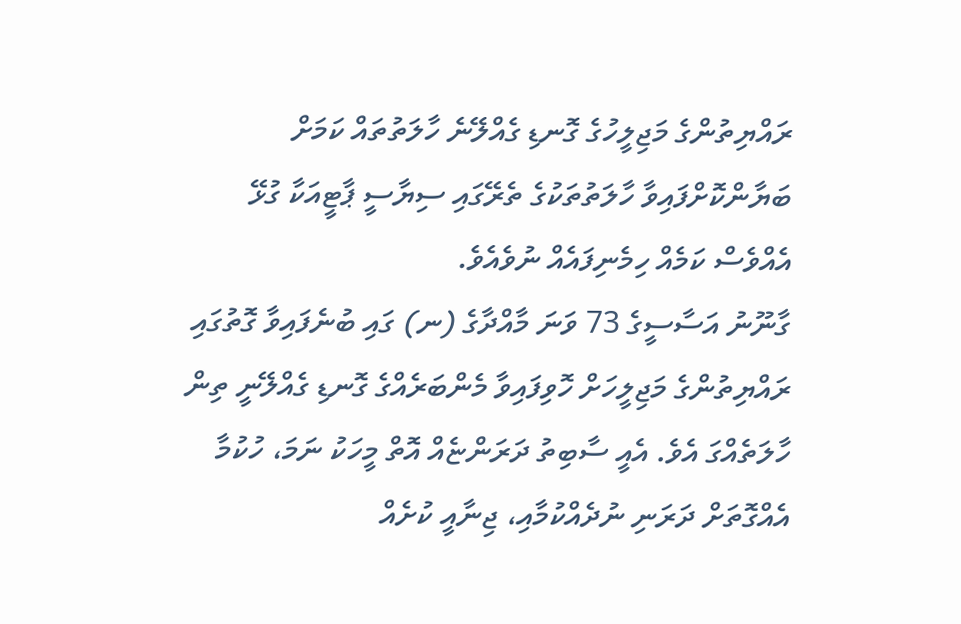ރައްޔިތުންގެ މަޖިލީހުގެ ގޮނޑި ގެއްލޭނެ ހާލަތުތައް ކަމަށް ބަޔާންކޮށްފައިވާ ހާލަތުތަކުގެ ތެރޭގައި ސިޔާސީ ޕާޓީއަކާ ގުޅޭ އެއްވެސް ކަމެއް ހިމެނިފައެއް ނުވެއެވެ.
ގާނޫނު އަސާސީގެ 73 ވަނަ މާއްދާގެ (ނ) ގައި ބުނެފައިވާ ގޮތުގައި ރައްޔިތުންގެ މަޖިލީހަށް ހޮވިފައިވާ މެންބަރެއްގެ ގޮނޑި ގެއްލޭނީ ތިން ހާލަތެއްގަ އެވެ. އެއީ ސާބިތު ދަރަންޏެއް އޮތް މީހަކު ނަމަ، ހުކުމާ އެއްގޮތަށް ދަރަނި ނުދެއްކުމާއި، ޖިނާއީ ކުށެއް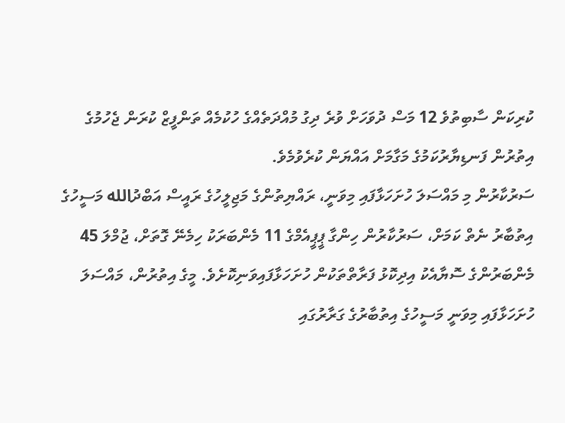ކުރިކަން ސާބިތުވެ 12 މަސް ދުވަހަށް ވުރެ ދިގު މުއްދަތެއްގެ ހުކުމެއް ތަންފީޒް ކުރަން ޖެހުމުގެ އިތުރުން ފަނޑިޔާރުކަމުގެ މަގާމަށް އައްޔަން ކުރެވުމެވެ.
ސަރުކާރުން މި މައްސަލަ ހުށަހަޅާފައި މިވަނީ، ރައްޔިތުންގެ މަޖިލީހުގެ ރައީސް އަބްދުالله މަސީހުގެ އިތުބާރު ނެތް ކަމަށް، ސަރުކާރުން ހިންގާ ޕީޕީއެމްގެ 11 މެންބަރަކު ހިމެނޭ ގޮތަށް، ޖުމްލަ 45 މެންބަރުންގެ ސޮޔާއެކު އިދިކޮޅު ފަރާތްތަކުން ހުށަހަޅާފައިވަނިކޮށެވެ. މީގެ އިތުރުން، މައްސަލަ ހުށަހަޅާފައި މިވަނީ މަސީހުގެ އިތުބާރުގެ ގަރާރުގައި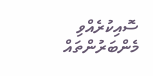ސޮއިކުރެއްވި މެންބަރުންތައް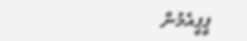ޕީޕީއެމުން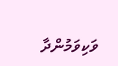ވަކިވަމުންދާ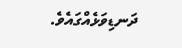ދަނޑިވަޅެއްގައެވެ.